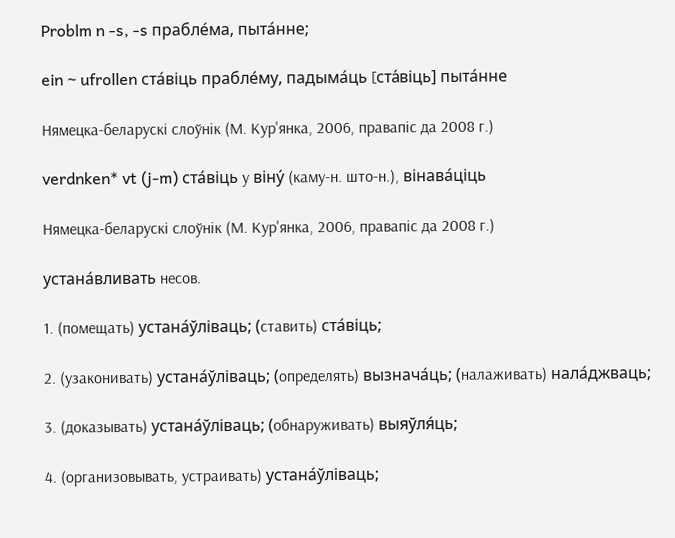Problm n -s, -s прабле́ма, пыта́нне;

ein ~ ufrollen ста́віць прабле́му, падыма́ць [ста́віць] пыта́нне

Нямецка-беларускі слоўнік (М. Кур'янка, 2006, правапіс да 2008 г.)

verdnken* vt (j-m) ста́віць у віну́ (каму-н. што-н.), вінава́ціць

Нямецка-беларускі слоўнік (М. Кур'янка, 2006, правапіс да 2008 г.)

устана́вливать несов.

1. (помещать) устана́ўліваць; (ставить) ста́віць;

2. (узаконивать) устана́ўліваць; (определять) вызнача́ць; (налаживать) нала́джваць;

3. (доказывать) устана́ўліваць; (обнаруживать) выяўля́ць;

4. (организовывать, устраивать) устана́ўліваць;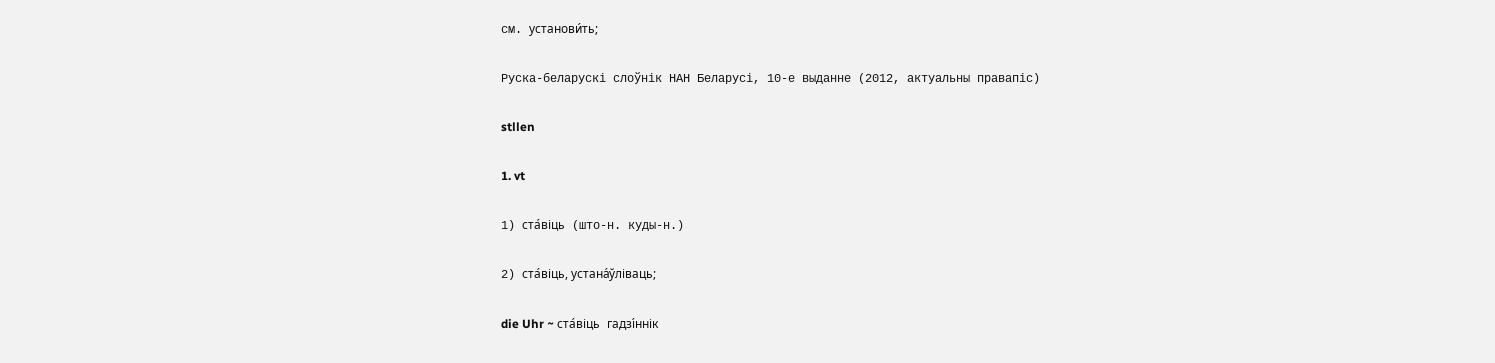см. установи́ть;

Руска-беларускі слоўнік НАН Беларусі, 10-е выданне (2012, актуальны правапіс)

stllen

1. vt

1) ста́віць (што-н. куды-н.)

2) ста́віць, устана́ўліваць;

die Uhr ~ ста́віць гадзі́ннік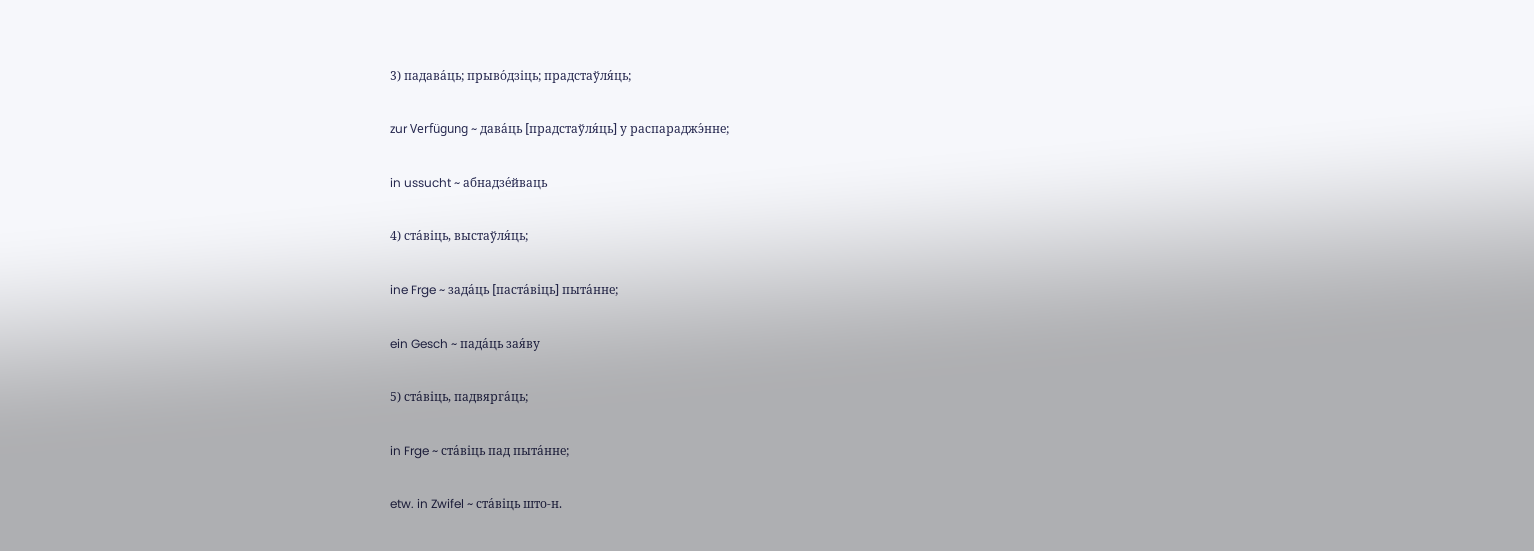3) падава́ць; прыво́дзіць; прадстаўля́ць;

zur Verfügung ~ дава́ць [прадстаўля́ць] у распараджэ́нне;

in ussucht ~ абнадзе́йваць

4) ста́віць, выстаўля́ць;

ine Frge ~ зада́ць [паста́віць] пыта́нне;

ein Gesch ~ пада́ць зая́ву

5) ста́віць, падвярга́ць;

in Frge ~ ста́віць пад пыта́нне;

etw. in Zwifel ~ ста́віць што-н.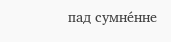пад сумне́нне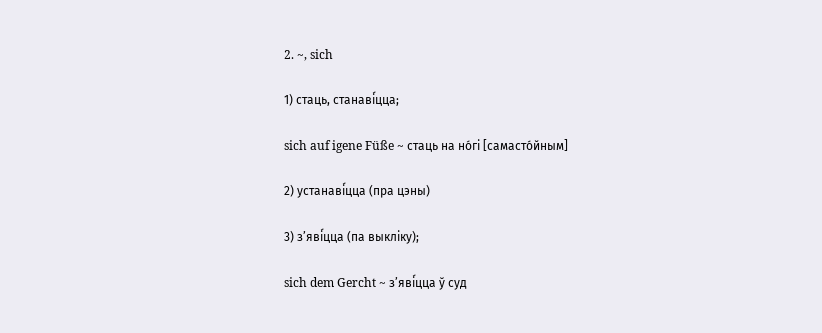2. ~, sich

1) стаць, станаві́цца;

sich auf igene Füße ~ стаць на но́гі [самасто́йным]

2) устанаві́цца (пра цэны)

3) з’яві́цца (па выкліку);

sich dem Gercht ~ з’яві́цца ў суд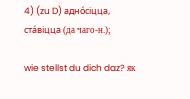4) (zu D) адно́сіцца, ста́віцца (да чаго-н.);

wie stellst du dich daz? як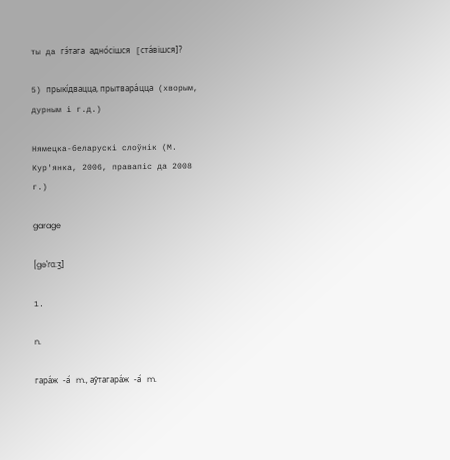ты да гэ́тага адно́сішся [ста́вішся]?

5) прыкі́двацца, прытвара́цца (хворым, дурным і г.д.)

Нямецка-беларускі слоўнік (М. Кур'янка, 2006, правапіс да 2008 г.)

garage

[gəˈrɑ:ʒ]

1.

n.

гара́ж -а́ m., аўтагара́ж -а́ m.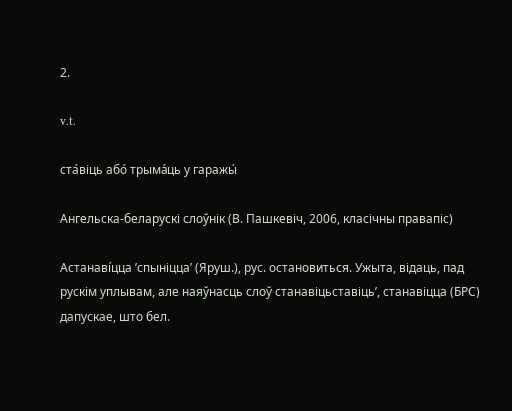2.

v.t.

ста́віць або́ трыма́ць у гаражы́

Ангельска-беларускі слоўнік (В. Пашкевіч, 2006, класічны правапіс)

Астанаві́цца ’спыніцца’ (Яруш.), рус. остановиться. Ужыта, відаць, пад рускім уплывам, але наяўнасць слоў станавіцьставіць’, станавіцца (БРС) дапускае, што бел.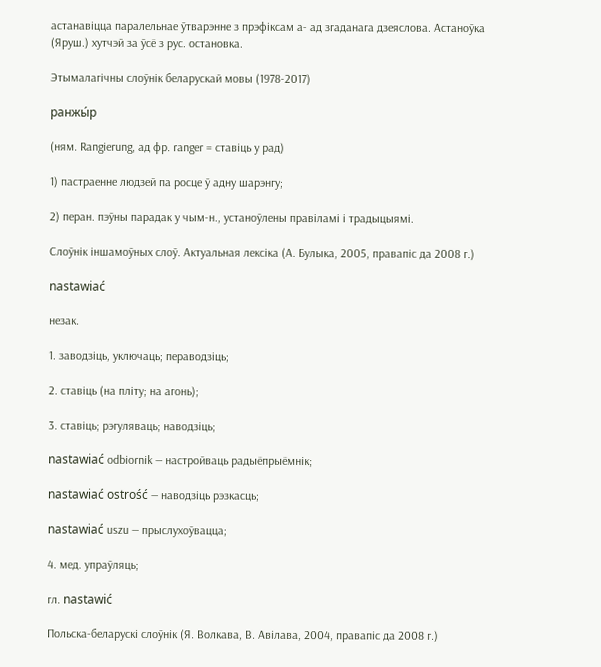астанавіцца паралельнае ўтварэнне з прэфіксам а‑ ад згаданага дзеяслова. Астаноўка (Яруш.) хутчэй за ўсё з рус. остановка.

Этымалагічны слоўнік беларускай мовы (1978-2017)

ранжы́р

(ням. Rangierung, ад фр. ranger = ставіць у рад)

1) пастраенне людзей па росце ў адну шарэнгу;

2) перан. пэўны парадак у чым-н., устаноўлены правіламі і традыцыямі.

Слоўнік іншамоўных слоў. Актуальная лексіка (А. Булыка, 2005, правапіс да 2008 г.)

nastawiać

незак.

1. заводзіць, уключаць; пераводзіць;

2. ставіць (на пліту; на агонь);

3. ставіць; рэгуляваць; наводзіць;

nastawiać odbiornik — настройваць радыёпрыёмнік;

nastawiać ostrość — наводзіць рэзкасць;

nastawiać uszu — прыслухоўвацца;

4. мед. упраўляць;

гл. nastawić

Польска-беларускі слоўнік (Я. Волкава, В. Авілава, 2004, правапіс да 2008 г.)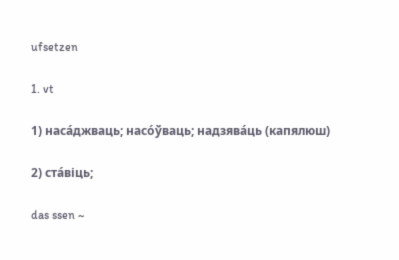ufsetzen

1. vt

1) наса́джваць; насо́ўваць; надзява́ць (капялюш)

2) ста́віць;

das ssen ~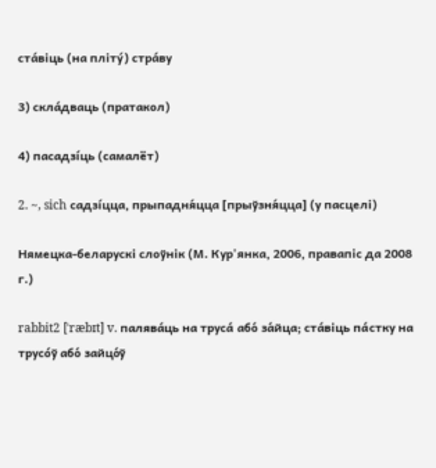ста́віць (на пліту́) стра́ву

3) скла́дваць (пратакол)

4) пасадзі́ць (самалёт)

2. ~, sich садзі́цца, прыпадня́цца [прыўзня́цца] (у пасцелі)

Нямецка-беларускі слоўнік (М. Кур'янка, 2006, правапіс да 2008 г.)

rabbit2 [ˈræbɪt] v. палява́ць на труса́ або́ за́йца; ста́віць па́стку на трусо́ў або́ зайцо́ў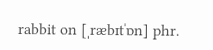rabbit on [ˌræbɪtˈɒn] phr.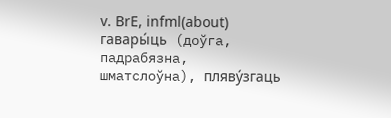v. BrE, infml(about) гавары́ць (доўга, падрабязна, шматслоўна), пляву́згаць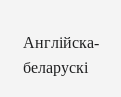Англійска-беларускі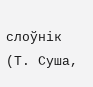слоўнік (Т. Суша,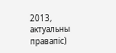2013, актуальны правапіс)